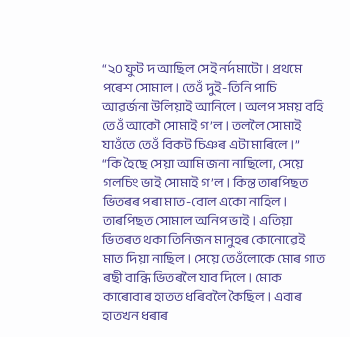“২০ ফুট দ আছিল সেই নৰ্দমাটো। প্ৰথমে পৰেশ সোমাল। তেওঁ দুই-তিনি পাচি আৱৰ্জনা উলিয়াই আনিলে। অলপ সময় বহি তেওঁ আকৌ সোমাই গ’ল। তললৈ সোমাই যাওঁতে তেওঁ বিকট চিঞৰ এটা মাৰিলে।”
“কি হৈছে সেয়া আমি জনা নাছিলো, সেয়ে গলচিং ভাই সোমাই গ’ল। কিন্ত তাৰপিছত ভিতৰৰ পৰা মাত-বোল একো নাহিল। তাৰপিছত সোমাল অনিপ ভাই। এতিয়া ভিতৰত থকা তিনিজন মানুহৰ কোনোৱেই মাত দিয়া নাছিল। সেয়ে তেওঁলোকে মোৰ গাত ৰছী বান্ধি ভিতৰলৈ যাব দিলে। মোক কাৰোবাৰ হাতত ধৰিবলৈ কৈছিল। এবাৰ হাতখন ধৰাৰ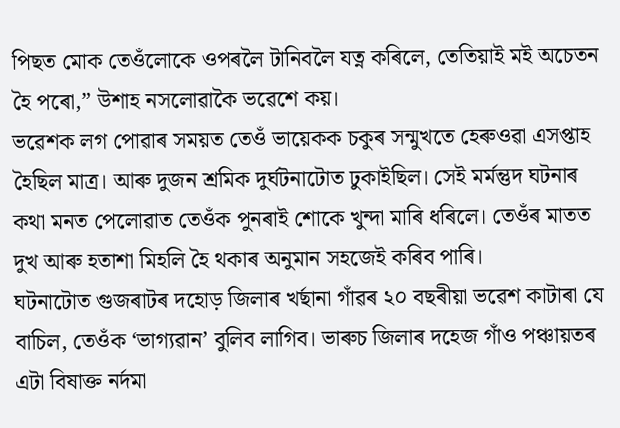পিছত মোক তেওঁলোকে ওপৰলৈ টানিবলৈ যত্ন কৰিলে, তেতিয়াই মই অচেতন হৈ পৰো,” উশাহ নসলোৱাকৈ ভৱেশে কয়।
ভৱেশক লগ পোৱাৰ সময়ত তেওঁ ভায়েকক চকুৰ সন্মুখতে হেৰুওৱা এসপ্তাহ হৈছিল মাত্ৰ। আৰু দুজন শ্ৰমিক দুৰ্ঘটনাটোত ঢুকাইছিল। সেই মৰ্মন্তুদ ঘটনাৰ কথা মনত পেলোৱাত তেওঁক পুনৰাই শোকে খুন্দা মাৰি ধৰিলে। তেওঁৰ মাতত দুখ আৰু হতাশা মিহলি হৈ থকাৰ অনুমান সহজেই কৰিব পাৰি।
ঘটনাটোত গুজৰাটৰ দহোড় জিলাৰ খৰ্ছানা গাঁৱৰ ২০ বছৰীয়া ভৱেশ কাটাৰা যে বাচিল, তেওঁক ‘ভাগ্যৱান’ বুলিব লাগিব। ভাৰুচ জিলাৰ দহেজ গাঁও পঞ্চায়তৰ এটা বিষাক্ত নৰ্দমা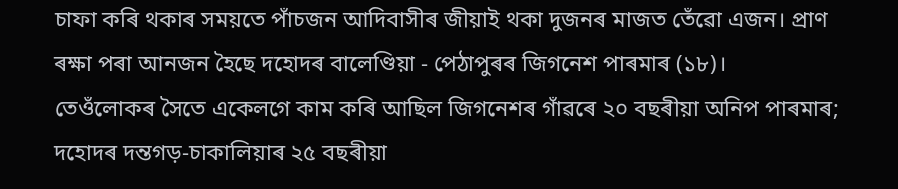চাফা কৰি থকাৰ সময়তে পাঁচজন আদিবাসীৰ জীয়াই থকা দুজনৰ মাজত তেঁৱো এজন। প্ৰাণ ৰক্ষা পৰা আনজন হৈছে দহোদৰ বালেণ্ডিয়া - পেঠাপুৰৰ জিগনেশ পাৰমাৰ (১৮)।
তেওঁলোকৰ সৈতে একেলগে কাম কৰি আছিল জিগনেশৰ গাঁৱৰে ২০ বছৰীয়া অনিপ পাৰমাৰ; দহোদৰ দন্তগড়-চাকালিয়াৰ ২৫ বছৰীয়া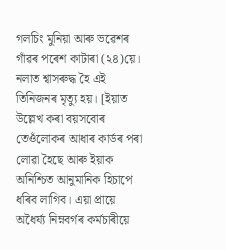গলচিং মুনিয়া আৰু ভৱেশৰ গাঁৱৰ পৰেশ কাটাৰা (২৪)য়ে। নলাত শ্বাসৰুদ্ধ হৈ এই তিনিজনৰ মৃত্যু হয়। [ইয়াত উল্লেখ কৰা বয়সবোৰ তেওঁলোকৰ আধাৰ কাৰ্ডৰ পৰা লোৱা হৈছে আৰু ইয়াক অনিশ্চিত আনুমানিক হিচাপে ধৰিব লাগিব। এয়া প্ৰায়ে অধৈৰ্য্য নিম্নবৰ্গৰ কৰ্মচাৰীয়ে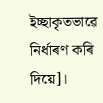ইচ্ছাকৃতভাৱে নিৰ্ধাৰণ কৰি দিয়ে]।